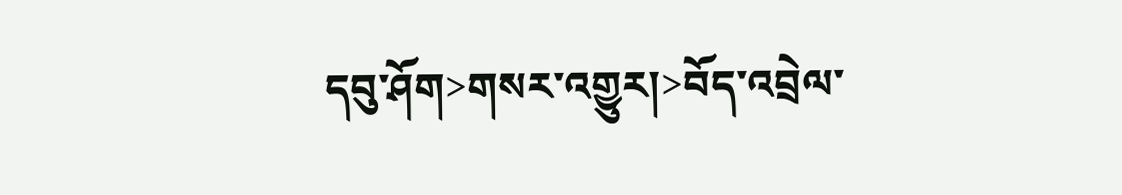དབུ་ཤོག>གསར་འགྱུར།>བོད་འབྲེལ་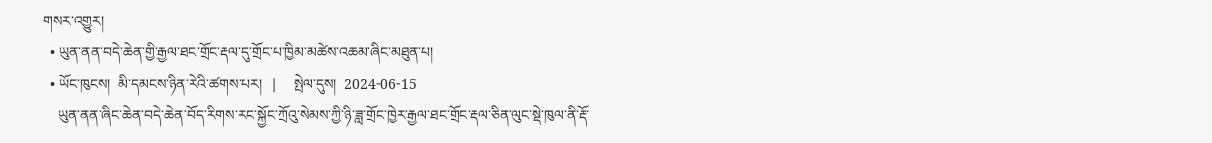གསར་འགྱུར།
  • ཡུན་ནན་བདེ་ཆེན་གྱི་རྒྱལ་ཐང་གྲོང་རྡལ་དུ་གྲོང་པ་ཁྱིམ་མཚེས་འཆམ་ཞིང་མཐུན་པ།
  • ཡོང་ཁུངས།  མི་དམངས་ཉིན་རེའི་ཚགས་པར།   |     སྤེལ་དུས།  2024-06-15
    ཡུན་ནན་ཞིང་ཆེན་བདེ་ཆེན་བོད་རིགས་རང་སྐྱོང་ཀྲོའུ་སེམས་ཀྱི་ཉི་ཟླ་གྲོང་ཁྱེར་རྒྱལ་ཐང་གྲོང་རྡལ་ཅིན་ལུང་སྡེ་ཁུལ་ནི་རྡོ་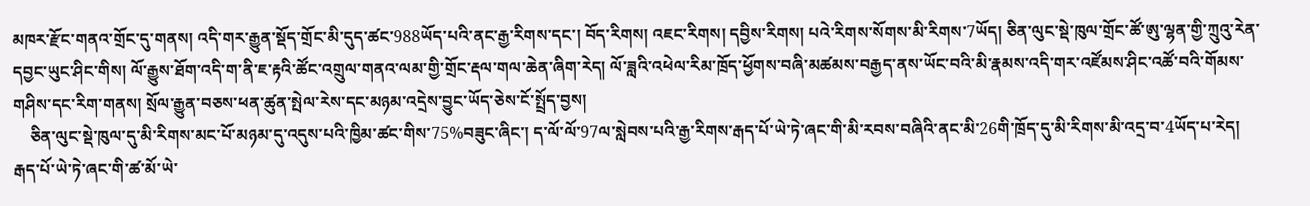མཁར་རྫོང་གནའ་གྲོང་དུ་གནས། འདི་གར་རྒྱུན་སྡོད་གྲོང་མི་དུད་ཚང་988ཡོད་པའི་ནང་རྒྱ་རིགས་དང་། བོད་རིགས། འཇང་རིགས། དབྱིས་རིགས། པའེ་རིགས་སོགས་མི་རིགས་7ཡོད། ཅིན་ལུང་སྡེ་ཁུལ་གྲོང་ཚོ་ཨུ་ལྷན་གྱི་ཀྲུའུ་རེན་དབྱང་ཡུང་ཤིང་གིས། ལོ་རྒྱུས་ཐོག་འདི་ག་ནི་ཇ་རྟའི་ཚོང་འགྲུལ་གནའ་ལམ་གྱི་གྲོང་རྡལ་གལ་ཆེན་ཞིག་རེད། ལོ་ཟླའི་འཕེལ་རིམ་ཁྲོད་ཕྱོགས་བཞི་མཚམས་བརྒྱད་ནས་ཡོང་བའི་མི་རྣམས་འདི་གར་འཛོམས་ཤིང་འཚོ་བའི་གོམས་གཤིས་དང་རིག་གནས། སྲོལ་རྒྱུན་བཅས་ཕན་ཚུན་སྤེལ་རེས་དང་མཉམ་འདྲེས་བྱུང་ཡོད་ཅེས་ངོ་སྤྲོད་བྱས།
    ཅིན་ལུང་སྡེ་ཁུལ་དུ་མི་རིགས་མང་པོ་མཉམ་དུ་འདུས་པའི་ཁྱིམ་ཚང་གིས་75%བཟུང་ཞིང་། ད་ལོ་ལོ་97ལ་སླེབས་པའི་རྒྱ་རིགས་རྒད་པོ་ཡེ་ཏེ་ཞང་གི་མི་རབས་བཞིའི་ནང་མི་26གི་ཁྲོད་དུ་མི་རིགས་མི་འདྲ་བ་4ཡོད་པ་རེད། རྒད་པོ་ཡེ་ཏེ་ཞང་གི་ཚ་མོ་ཡེ་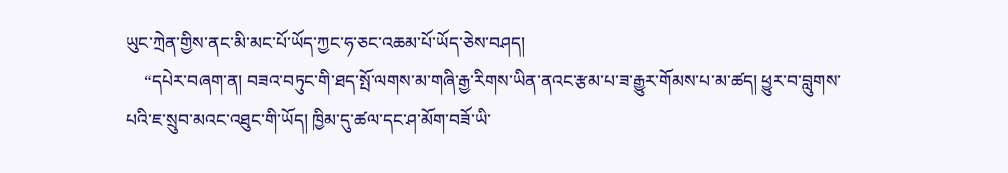ཡུང་ཀྲེན་གྱིས་ནང་མི་མང་པོ་ཡོད་ཀྱང་ཧ་ཅང་འཆམ་པོ་ཡོད་ཅེས་བཤད།
    “དཔེར་བཞག་ན། བཟའ་བཏུང་གི་ཐད་སྤོ་ལགས་མ་གཞི་རྒྱ་རིགས་ཡིན་ནའང་རྩམ་པ་ཟ་རྒྱུར་གོམས་པ་མ་ཚད། ཕྱུར་བ་བླུགས་པའི་ཇ་སྲུབ་མའང་འཐུང་གི་ཡོད། ཁྱིམ་དུ་ཚལ་དང་ཤ་མོག་བཟོ་ཡི་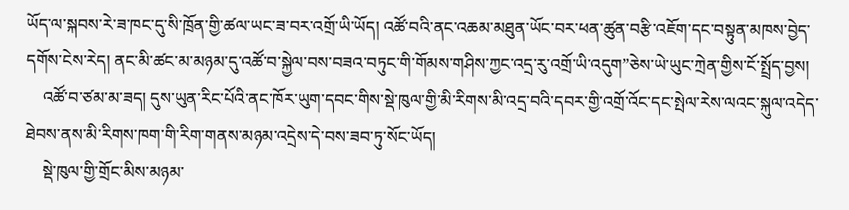ཡོད་ལ་སྐབས་རེ་ཟ་ཁང་དུ་སི་ཁྲོན་གྱི་ཚལ་ཡང་ཟ་བར་འགྲོ་ཡི་ཡོད། འཚོ་བའི་ནང་འཆམ་མཐུན་ཡོང་བར་ཕན་ཚུན་བརྩི་འཇོག་དང་བསྟུན་མཁས་བྱེད་དགོས་ངེས་རེད། ནང་མི་ཚང་མ་མཉམ་དུ་འཚོ་བ་སྐྱེལ་བས་བཟའ་བཏུང་གི་གོམས་གཤིས་ཀྱང་འདྲ་རུ་འགྲོ་ཡི་འདུག”ཅེས་ཡེ་ཡུང་ཀྲེན་གྱིས་ངོ་སྤྲོད་བྱས།
    འཚོ་བ་ཙམ་མ་ཟད། དུས་ཡུན་རིང་པོའི་ནང་ཁོར་ཡུག་དབང་གིས་སྡེ་ཁུལ་གྱི་མི་རིགས་མི་འདྲ་བའི་དབར་གྱི་འགྲོ་འོང་དང་སྤེལ་རེས་ལའང་སྐུལ་འདེད་ཐེབས་ནས་མི་རིགས་ཁག་གི་རིག་གནས་མཉམ་འདྲེས་དེ་བས་ཟབ་ཏུ་སོང་ཡོད།
    སྡེ་ཁུལ་གྱི་གྲོང་མིས་མཉམ་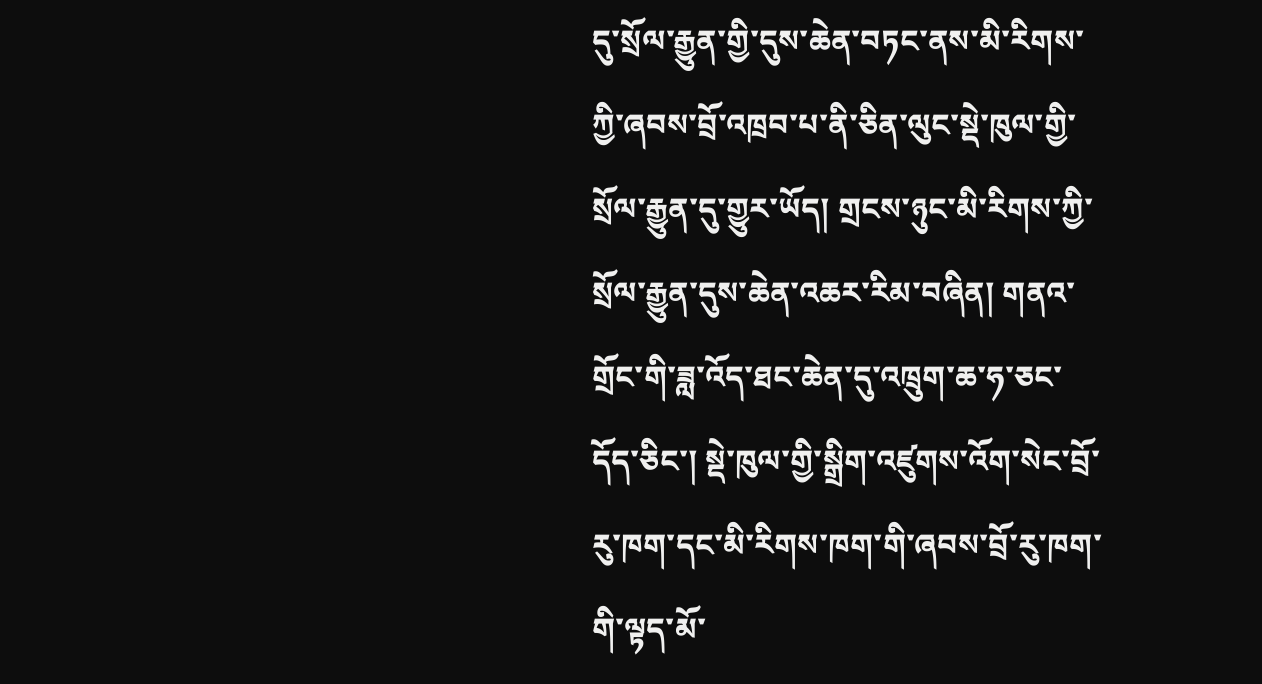དུ་སྲོལ་རྒྱུན་གྱི་དུས་ཆེན་བཏང་ནས་མི་རིགས་ཀྱི་ཞབས་བྲོ་འཁྲབ་པ་ནི་ཅིན་ལུང་སྡེ་ཁུལ་གྱི་སྲོལ་རྒྱུན་དུ་གྱུར་ཡོད། གྲངས་ཉུང་མི་རིགས་ཀྱི་སྲོལ་རྒྱུན་དུས་ཆེན་འཆར་རིམ་བཞིན། གནའ་གྲོང་གི་ཟླ་འོད་ཐང་ཆེན་དུ་འཁྲུག་ཆ་ཧ་ཅང་དོད་ཅིང་། སྡེ་ཁུལ་གྱི་སྒྲིག་འཛུགས་འོག་སེང་བྲོ་རུ་ཁག་དང་མི་རིགས་ཁག་གི་ཞབས་བྲོ་རུ་ཁག་གི་ལྟད་མོ་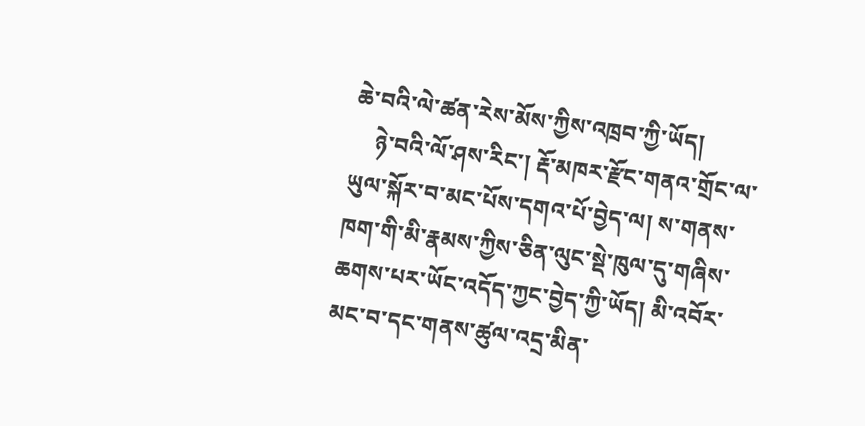ཆེ་བའི་ལེ་ཚན་རེས་མོས་ཀྱིས་འཁྲབ་ཀྱི་ཡོད།
    ཉེ་བའི་ལོ་ཤས་རིང་། རྡོ་མཁར་རྫོང་གནའ་གྲོང་ལ་ཡུལ་སྐོར་བ་མང་པོས་དགའ་པོ་བྱེད་ལ། ས་གནས་ཁག་གི་མི་རྣམས་ཀྱིས་ཅིན་ལུང་སྡེ་ཁུལ་དུ་གཞིས་ཆགས་པར་ཡོང་འདོད་ཀྱང་བྱེད་ཀྱི་ཡོད། མི་འབོར་མང་བ་དང་གནས་ཚུལ་འདྲ་མིན་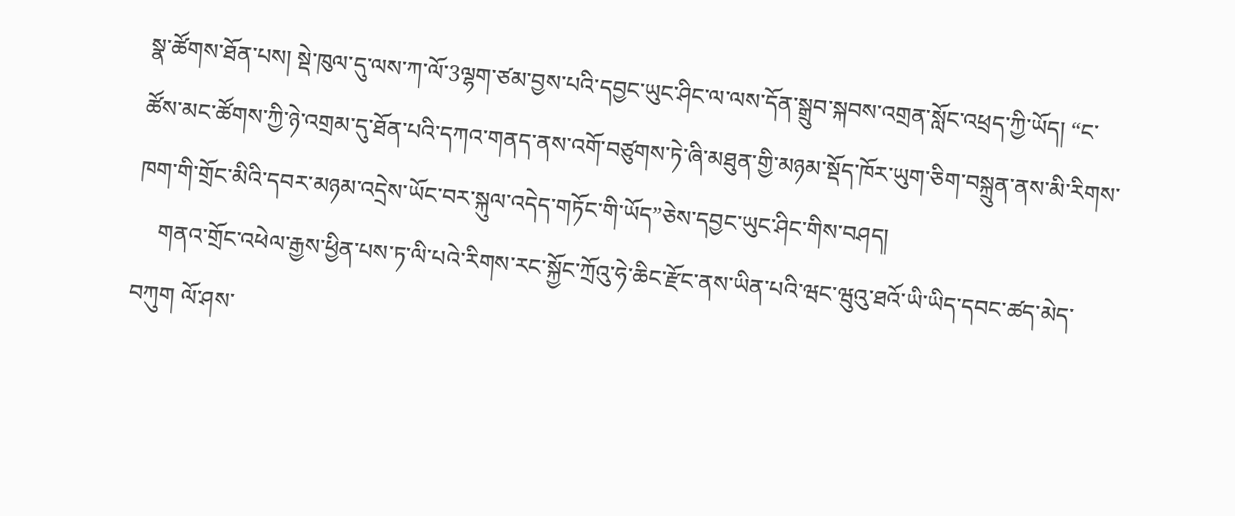སྣ་ཚོགས་ཐོན་པས། སྡེ་ཁུལ་དུ་ལས་ཀ་ལོ་3ལྷག་ཙམ་བྱས་པའི་དབྱང་ཡུང་ཤིང་ལ་ལས་དོན་སྒྲུབ་སྐབས་འགྲན་སློང་འཕྲད་ཀྱི་ཡོད། “ང་ཚོས་མང་ཚོགས་ཀྱི་ཉེ་འགྲམ་དུ་ཐོན་པའི་དཀའ་གནད་ནས་འགོ་བཙུགས་ཏེ་ཞི་མཐུན་གྱི་མཉམ་སྡོད་ཁོར་ཡུག་ཅིག་བསྐྲུན་ནས་མི་རིགས་ཁག་གི་གྲོང་མིའི་དབར་མཉམ་འདྲེས་ཡོང་བར་སྐུལ་འདེད་གཏོང་གི་ཡོད”ཅེས་དབྱང་ཡུང་ཤིང་གིས་བཤད།
    གནའ་གྲོང་འཕེལ་རྒྱས་ཕྱིན་པས་ཏ་ལི་པའེ་རིགས་རང་སྐྱོང་ཀྲོའུ་ཧེ་ཆིང་རྫོང་ནས་ཡིན་པའི་ཝང་ཝུའུ་ཐའོ་ཡི་ཡིད་དབང་ཚད་མེད་བཀུག ལོ་ཤས་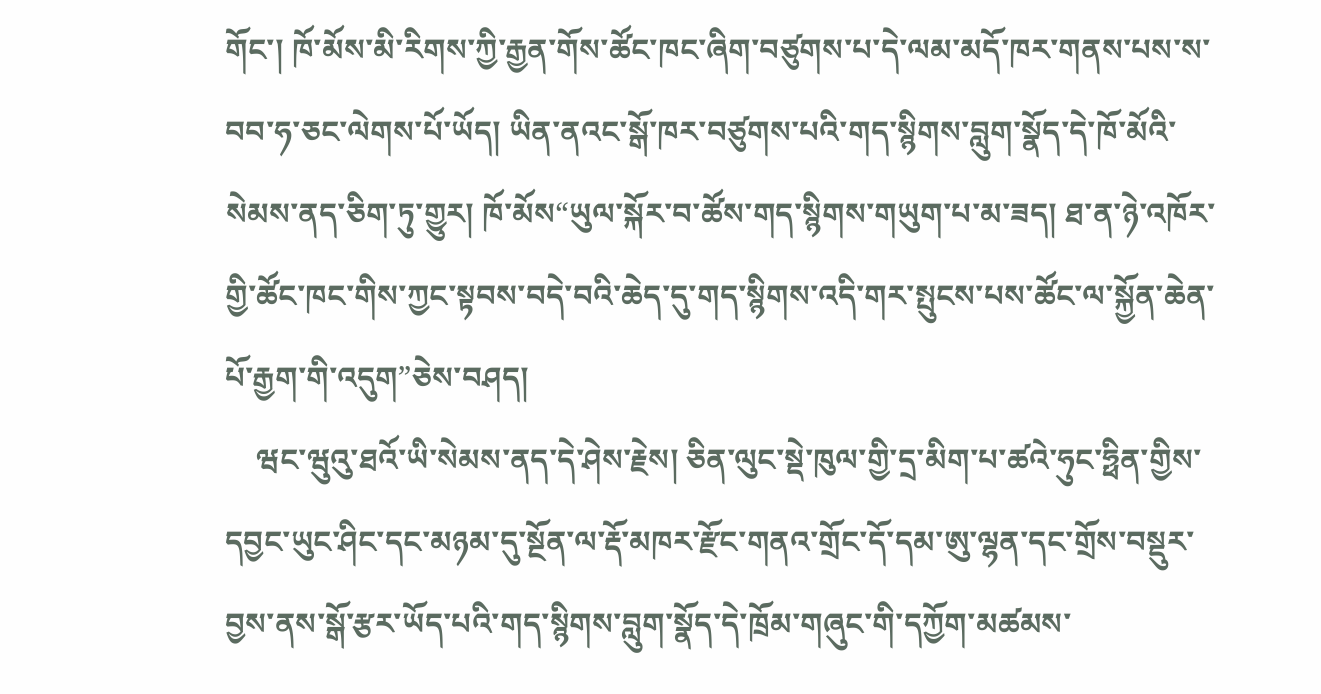གོང་། ཁོ་མོས་མི་རིགས་ཀྱི་རྒྱན་གོས་ཚོང་ཁང་ཞིག་བཙུགས་པ་དེ་ལམ་མདོ་ཁར་གནས་པས་ས་བབ་ཧ་ཅང་ལེགས་པོ་ཡོད། ཡིན་ནའང་སྒོ་ཁར་བཙུགས་པའི་གད་སྙིགས་བླུག་སྣོད་དེ་ཁོ་མོའི་སེམས་ནད་ཅིག་ཏུ་གྱུར། ཁོ་མོས“ཡུལ་སྐོར་བ་ཚོས་གད་སྙིགས་གཡུག་པ་མ་ཟད། ཐ་ན་ཉེ་འཁོར་གྱི་ཚོང་ཁང་གིས་ཀྱང་སྟབས་བདེ་བའི་ཆེད་དུ་གད་སྙིགས་འདི་གར་སྤུངས་པས་ཚོང་ལ་སྐྱོན་ཆེན་པོ་རྒྱག་གི་འདུག”ཅེས་བཤད།
    ཝང་ཝུའུ་ཐའོ་ཡི་སེམས་ནད་དེ་ཤེས་རྗེས། ཅིན་ལུང་སྡེ་ཁུལ་གྱི་དྲ་མིག་པ་ཚའེ་ཧུང་ཧྥིན་གྱིས་དབྱང་ཡུང་ཤིང་དང་མཉམ་དུ་སྔོན་ལ་རྡོ་མཁར་རྫོང་གནའ་གྲོང་དོ་དམ་ཨུ་ལྷན་དང་གྲོས་བསྡུར་བྱས་ནས་སྒོ་རྩར་ཡོད་པའི་གད་སྙིགས་བླུག་སྣོད་དེ་ཁྲོམ་གཞུང་གི་དཀྱོག་མཚམས་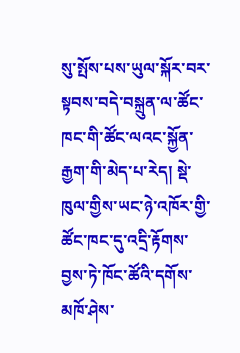སུ་སྤོས་པས་ཡུལ་སྐོར་བར་སྟབས་བདེ་བསྐྲུན་ལ་ཚོང་ཁང་གི་ཚོང་ལའང་སྐྱོན་རྒྱག་གི་མེད་པ་རེད། སྡེ་ཁུལ་གྱིས་ཡང་ཉེ་འཁོར་གྱི་ཚོང་ཁང་དུ་འདྲི་རྟོགས་བྱས་ཏེ་ཁོང་ཚོའི་དགོས་མཁོ་ཤེས་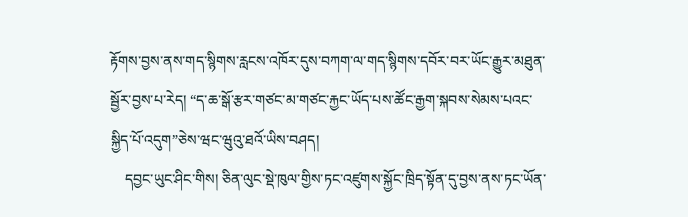རྟོགས་བྱས་ནས་གད་སྙིགས་རླངས་འཁོར་དུས་བཀག་ལ་གད་སྙིགས་དབོར་བར་ཡོང་རྒྱུར་མཐུན་སྦྱོར་བྱས་པ་རེད། “ད་ཆ་སྒོ་རྩར་གཙང་མ་གཙང་རྐྱང་ཡོད་པས་ཚོང་རྒྱག་སྐབས་སེམས་པའང་སྐྱིད་པོ་འདུག”ཅེས་ཝང་ཝུའུ་ཐའོ་ཡིས་བཤད།
    དབྱང་ཡུང་ཤིང་གིས། ཅིན་ལུང་སྡེ་ཁུལ་གྱིས་ཏང་འཛུགས་སྐྱོང་ཁྲིད་སྟོན་དུ་བྱས་ནས་ཏང་ཡོན་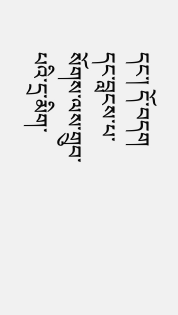དང་། དོ་བདག དང་བླངས་པ་སོགས་ལས་གྲུབ་པའི་དྲ་མིག་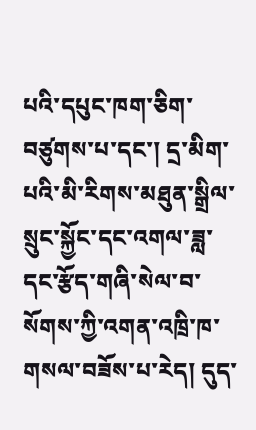པའི་དཔུང་ཁག་ཅིག་བཙུགས་པ་དང་། དྲ་མིག་པའི་མི་རིགས་མཐུན་སྒྲིལ་སྲུང་སྐྱོང་དང་འགལ་ཟླ་དང་རྩོད་གཞི་སེལ་བ་སོགས་ཀྱི་འགན་འཁྲི་ཁ་གསལ་བཟོས་པ་རེད། དུད་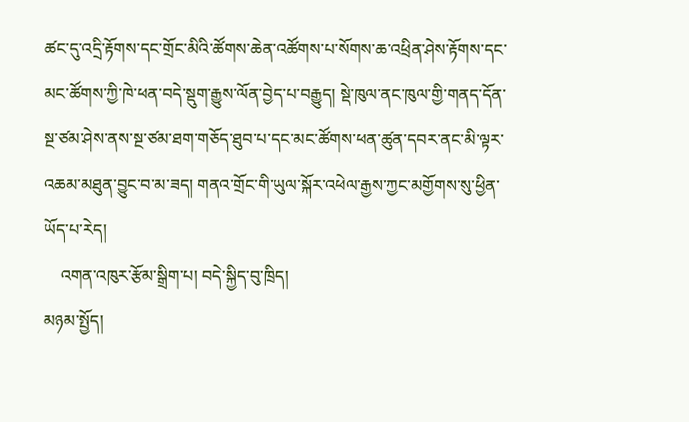ཚང་དུ་འདྲི་རྟོགས་དང་གྲོང་མིའི་ཚོགས་ཆེན་འཚོགས་པ་སོགས་ཆ་འཕྲིན་ཤེས་རྟོགས་དང་མང་ཚོགས་ཀྱི་ཁེ་ཕན་བདེ་སྡུག་རྒྱུས་ལོན་བྱེད་པ་བརྒྱུད། སྡེ་ཁུལ་ནང་ཁུལ་གྱི་གནད་དོན་སྔ་ཙམ་ཤེས་ནས་སྔ་ཙམ་ཐག་གཅོད་ཐུབ་པ་དང་མང་ཚོགས་ཕན་ཚུན་དབར་ནང་མི་ལྟར་འཆམ་མཐུན་བྱུང་བ་མ་ཟད། གནའ་གྲོང་གི་ཡུལ་སྐོར་འཕེལ་རྒྱས་ཀྱང་མགྱོགས་སུ་ཕྱིན་ཡོད་པ་རེད།
    འགན་འཁུར་རྩོམ་སྒྲིག་པ། བདེ་སྐྱིད་བུ་ཁྲིད།
མཉམ་སྤྱོད།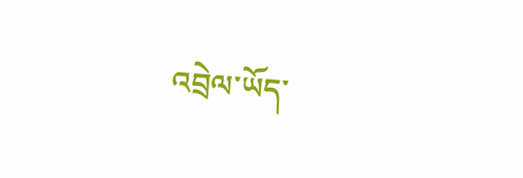འབྲེལ་ཡོད་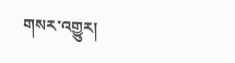གསར་འགྱུར།